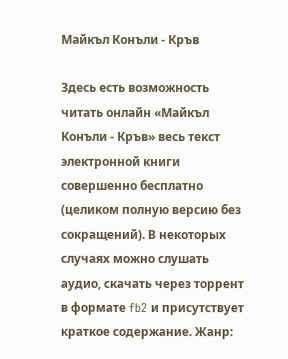Майкъл Конъли - Кръв

Здесь есть возможность читать онлайн «Майкъл Конъли - Кръв» весь текст электронной книги совершенно бесплатно (целиком полную версию без сокращений). В некоторых случаях можно слушать аудио, скачать через торрент в формате fb2 и присутствует краткое содержание. Жанр: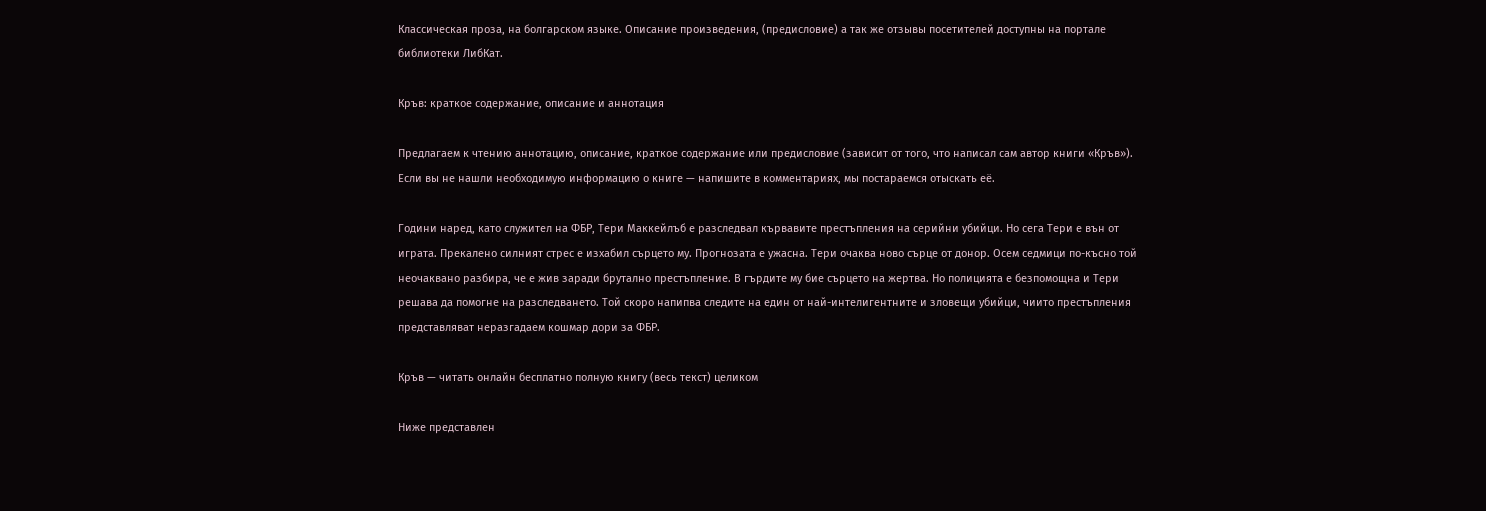Классическая проза, на болгарском языке. Описание произведения, (предисловие) а так же отзывы посетителей доступны на портале библиотеки ЛибКат.

Кръв: краткое содержание, описание и аннотация

Предлагаем к чтению аннотацию, описание, краткое содержание или предисловие (зависит от того, что написал сам автор книги «Кръв»). Если вы не нашли необходимую информацию о книге — напишите в комментариях, мы постараемся отыскать её.

Години наред, като служител на ФБР, Тери Маккейлъб е разследвал кървавите престъпления на серийни убийци. Но сега Тери е вън от играта. Прекалено силният стрес е изхабил сърцето му. Прогнозата е ужасна. Тери очаква ново сърце от донор. Осем седмици по-късно той неочаквано разбира, че е жив заради брутално престъпление. В гърдите му бие сърцето на жертва. Но полицията е безпомощна и Тери решава да помогне на разследването. Той скоро напипва следите на един от най-интелигентните и зловещи убийци, чиито престъпления представляват неразгадаем кошмар дори за ФБР.

Кръв — читать онлайн бесплатно полную книгу (весь текст) целиком

Ниже представлен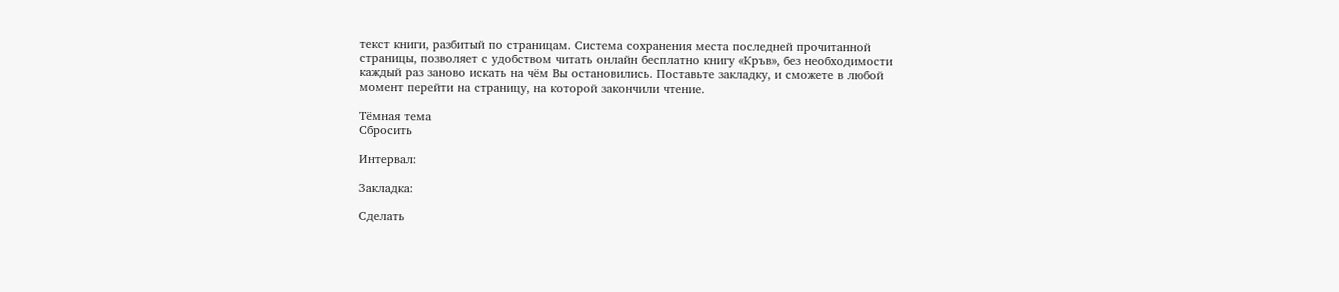текст книги, разбитый по страницам. Система сохранения места последней прочитанной страницы, позволяет с удобством читать онлайн бесплатно книгу «Кръв», без необходимости каждый раз заново искать на чём Вы остановились. Поставьте закладку, и сможете в любой момент перейти на страницу, на которой закончили чтение.

Тёмная тема
Сбросить

Интервал:

Закладка:

Сделать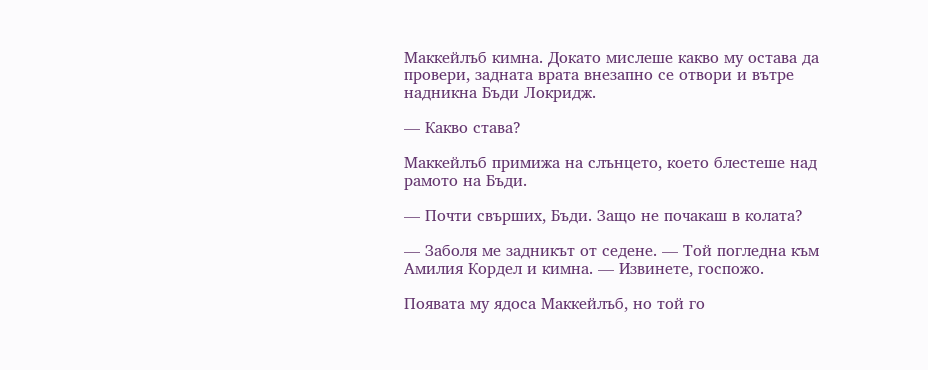Маккейлъб кимна. Докато мислеше какво му остава да провери, задната врата внезапно се отвори и вътре надникна Бъди Локридж.

— Какво става?

Маккейлъб примижа на слънцето, което блестеше над рамото на Бъди.

— Почти свърших, Бъди. Защо не почакаш в колата?

— Заболя ме задникът от седене. — Той погледна към Амилия Кордел и кимна. — Извинете, госпожо.

Появата му ядоса Маккейлъб, но той го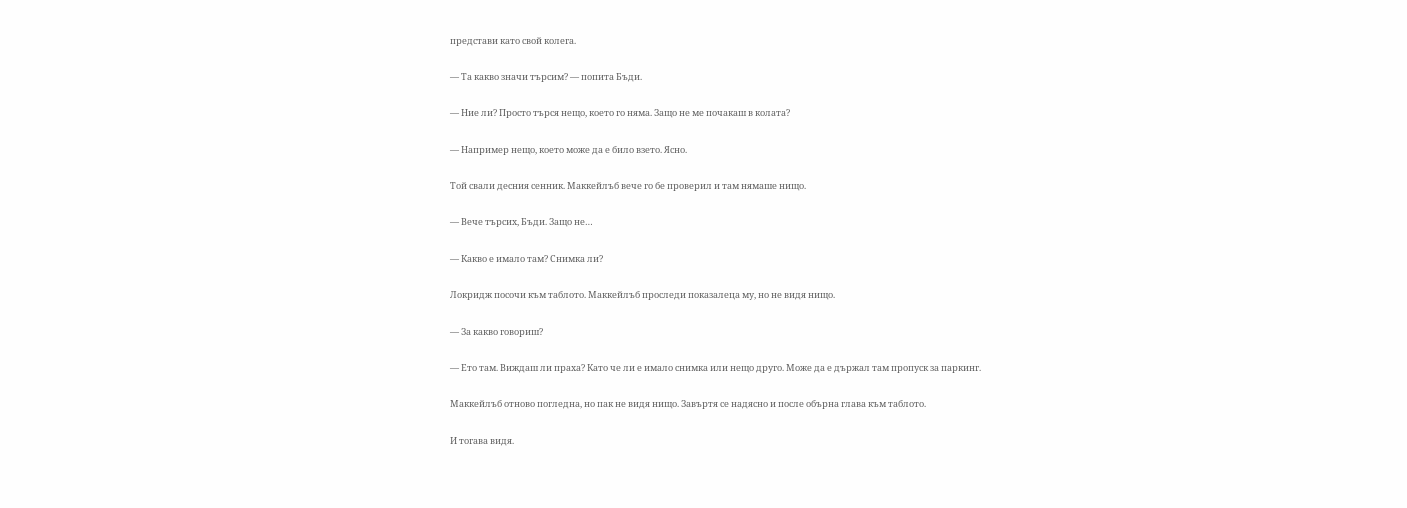представи като свой колега.

— Та какво значи търсим? — попита Бъди.

— Ние ли? Просто търся нещо, което го няма. Защо не ме почакаш в колата?

— Например нещо, което може да е било взето. Ясно.

Той свали десния сенник. Маккейлъб вече го бе проверил и там нямаше нищо.

— Вече търсих, Бъди. Защо не…

— Какво е имало там? Снимка ли?

Локридж посочи към таблото. Маккейлъб проследи показалеца му, но не видя нищо.

— За какво говориш?

— Ето там. Виждаш ли праха? Като че ли е имало снимка или нещо друго. Може да е държал там пропуск за паркинг.

Маккейлъб отново погледна, но пак не видя нищо. Завъртя се надясно и после обърна глава към таблото.

И тогава видя.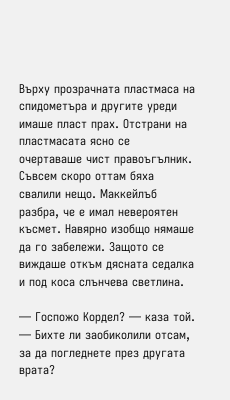Върху прозрачната пластмаса на спидометъра и другите уреди имаше пласт прах. Отстрани на пластмасата ясно се очертаваше чист правоъгълник. Съвсем скоро оттам бяха свалили нещо. Маккейлъб разбра, че е имал невероятен късмет. Навярно изобщо нямаше да го забележи. Защото се виждаше откъм дясната седалка и под коса слънчева светлина.

— Госпожо Кордел? — каза той. — Бихте ли заобиколили отсам, за да погледнете през другата врата?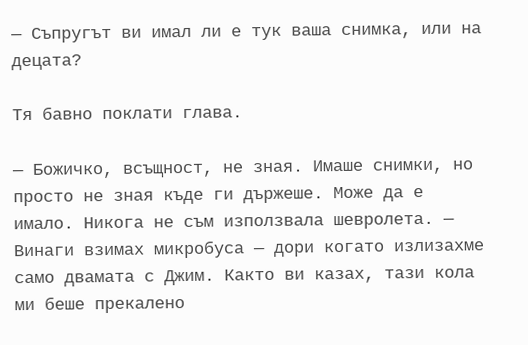— Съпругът ви имал ли е тук ваша снимка, или на децата?

Тя бавно поклати глава.

— Божичко, всъщност, не зная. Имаше снимки, но просто не зная къде ги държеше. Може да е имало. Никога не съм използвала шевролета. — Винаги взимах микробуса — дори когато излизахме само двамата с Джим. Както ви казах, тази кола ми беше прекалено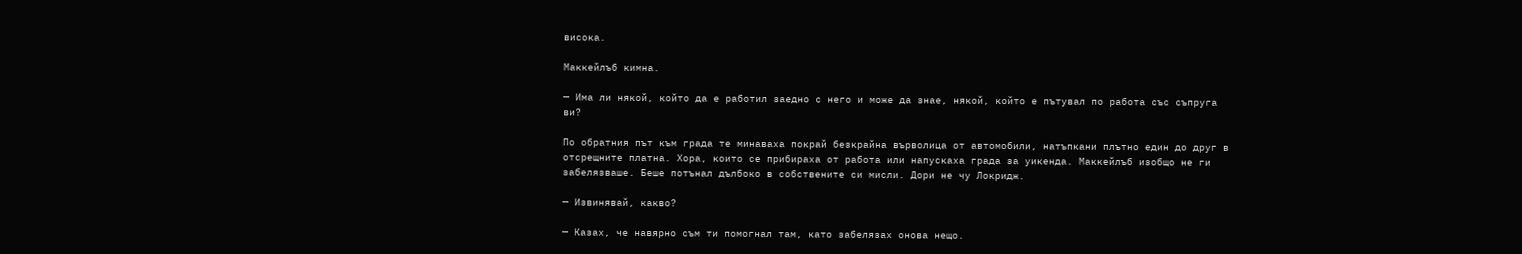висока.

Маккейлъб кимна.

— Има ли някой, който да е работил заедно с него и може да знае, някой, който е пътувал по работа със съпруга ви?

По обратния път към града те минаваха покрай безкрайна върволица от автомобили, натъпкани плътно един до друг в отсрещните платна. Хора, които се прибираха от работа или напускаха града за уикенда. Маккейлъб изобщо не ги забелязваше. Беше потънал дълбоко в собствените си мисли. Дори не чу Локридж.

— Извинявай, какво?

— Казах, че навярно съм ти помогнал там, като забелязах онова нещо.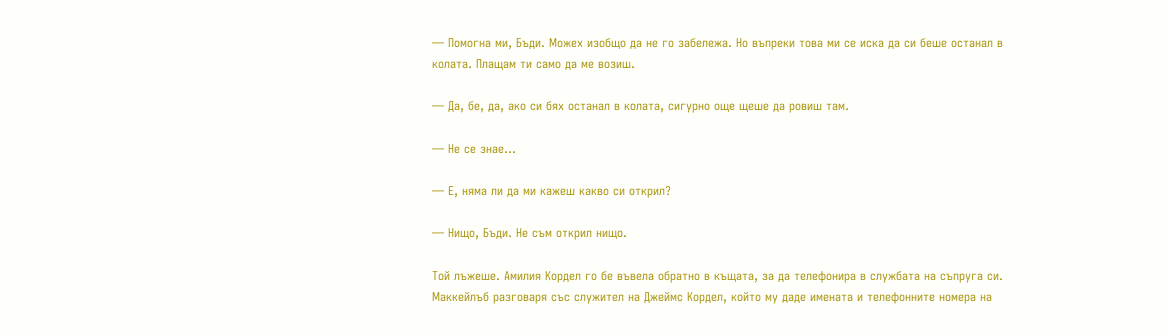— Помогна ми, Бъди. Можех изобщо да не го забележа. Но въпреки това ми се иска да си беше останал в колата. Плащам ти само да ме возиш.

— Да, бе, да, ако си бях останал в колата, сигурно още щеше да ровиш там.

— Не се знае…

— Е, няма ли да ми кажеш какво си открил?

— Нищо, Бъди. Не съм открил нищо.

Той лъжеше. Амилия Кордел го бе въвела обратно в къщата, за да телефонира в службата на съпруга си. Маккейлъб разговаря със служител на Джеймс Кордел, който му даде имената и телефонните номера на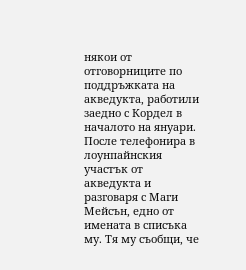някои от отговорниците по поддръжката на акведукта, работили заедно с Кордел в началото на януари. После телефонира в лоунпайнския участък от акведукта и разговаря с Маги Мейсън, едно от имената в списъка му. Тя му съобщи, че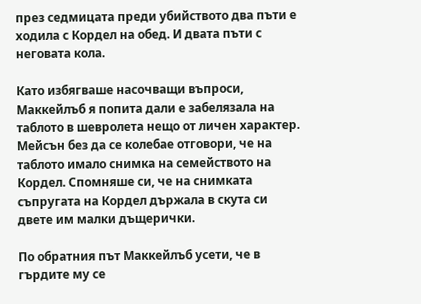през седмицата преди убийството два пъти е ходила с Кордел на обед. И двата пъти с неговата кола.

Като избягваше насочващи въпроси, Маккейлъб я попита дали е забелязала на таблото в шевролета нещо от личен характер. Мейсън без да се колебае отговори, че на таблото имало снимка на семейството на Кордел. Спомняше си, че на снимката съпругата на Кордел държала в скута си двете им малки дъщерички.

По обратния път Маккейлъб усети, че в гърдите му се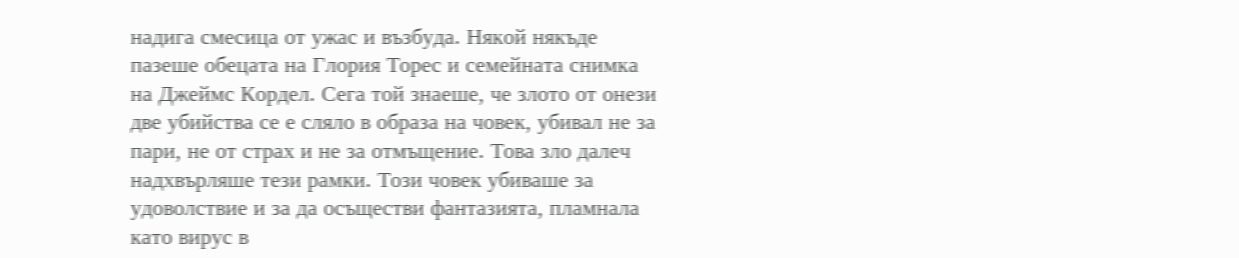надига смесица от ужас и възбуда. Някой някъде пазеше обецата на Глория Торес и семейната снимка на Джеймс Кордел. Сега той знаеше, че злото от онези две убийства се е сляло в образа на човек, убивал не за пари, не от страх и не за отмъщение. Това зло далеч надхвърляше тези рамки. Този човек убиваше за удоволствие и за да осъществи фантазията, пламнала като вирус в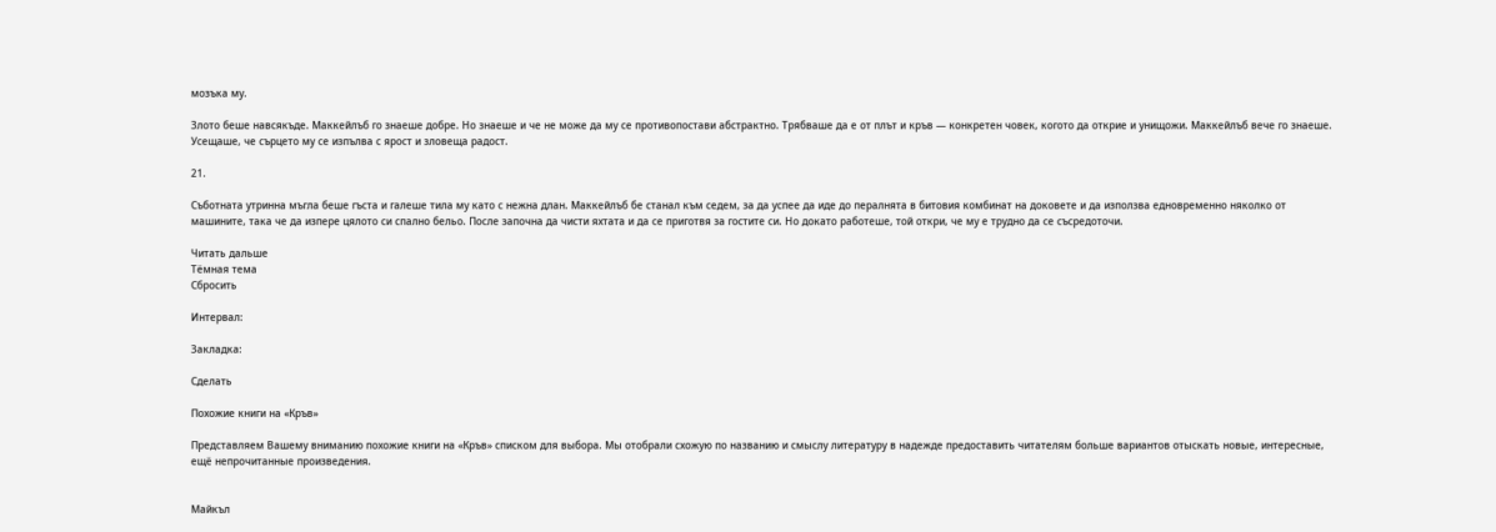мозъка му.

Злото беше навсякъде. Маккейлъб го знаеше добре. Но знаеше и че не може да му се противопостави абстрактно. Трябваше да е от плът и кръв — конкретен човек, когото да открие и унищожи. Маккейлъб вече го знаеше. Усещаше, че сърцето му се изпълва с ярост и зловеща радост.

21.

Съботната утринна мъгла беше гъста и галеше тила му като с нежна длан. Маккейлъб бе станал към седем, за да успее да иде до пералнята в битовия комбинат на доковете и да използва едновременно няколко от машините, така че да изпере цялото си спално бельо. После започна да чисти яхтата и да се приготвя за гостите си. Но докато работеше, той откри, че му е трудно да се съсредоточи.

Читать дальше
Тёмная тема
Сбросить

Интервал:

Закладка:

Сделать

Похожие книги на «Кръв»

Представляем Вашему вниманию похожие книги на «Кръв» списком для выбора. Мы отобрали схожую по названию и смыслу литературу в надежде предоставить читателям больше вариантов отыскать новые, интересные, ещё непрочитанные произведения.


Майкъл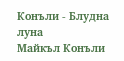Конъли - Блудна луна
Майкъл Конъли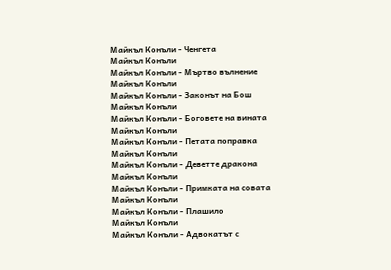Майкъл Конъли - Ченгета
Майкъл Конъли
Майкъл Конъли - Мъртво вълнение
Майкъл Конъли
Майкъл Конъли - Законът на Бош
Майкъл Конъли
Майкъл Конъли - Боговете на вината
Майкъл Конъли
Майкъл Конъли - Петата поправка
Майкъл Конъли
Майкъл Конъли - Деветте дракона
Майкъл Конъли
Майкъл Конъли - Примката на совата
Майкъл Конъли
Майкъл Конъли - Плашило
Майкъл Конъли
Майкъл Конъли - Адвокатът с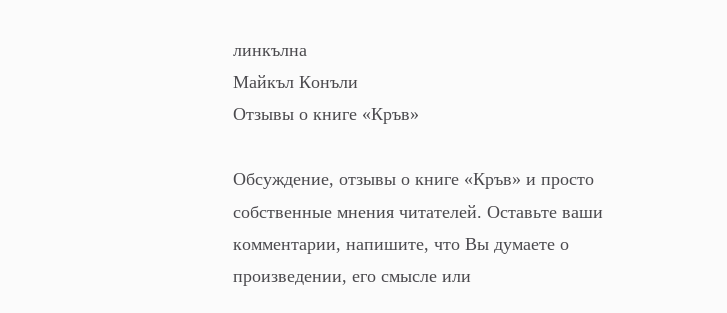линкълна
Майкъл Конъли
Отзывы о книге «Кръв»

Обсуждение, отзывы о книге «Кръв» и просто собственные мнения читателей. Оставьте ваши комментарии, напишите, что Вы думаете о произведении, его смысле или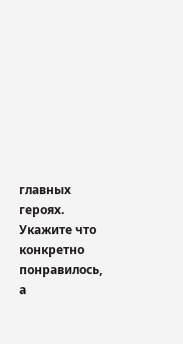главных героях. Укажите что конкретно понравилось, а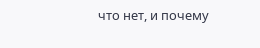что нет, и почему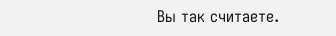Вы так считаете.